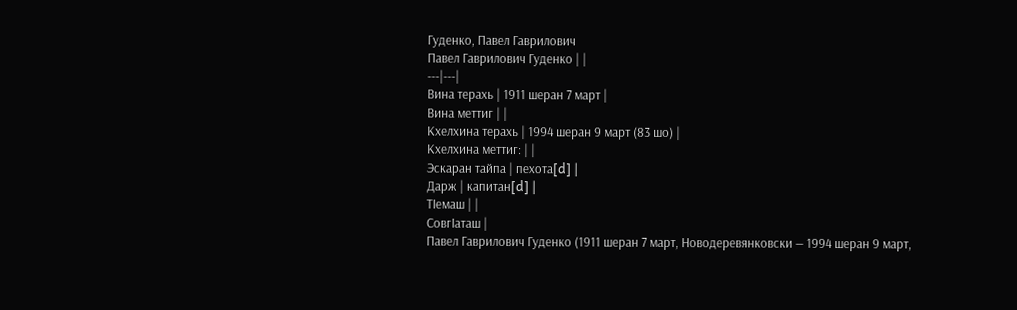Гуденко, Павел Гаврилович
Павел Гаврилович Гуденко | |
---|---|
Вина терахь | 1911 шеран 7 март |
Вина меттиг | |
Кхелхина терахь | 1994 шеран 9 март (83 шо) |
Кхелхина меттиг: | |
Эскаран тайпа | пехота[d] |
Дарж | капитан[d] |
ТӀемаш | |
СовгӀаташ |
Павел Гаврилович Гуденко (1911 шеран 7 март, Новодеревянковски — 1994 шеран 9 март,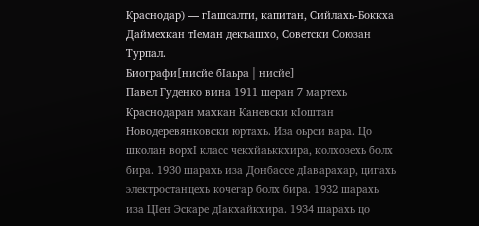Краснодар) — гӀашсалти, капитан, Сийлахь-Боккха Даймехкан тӀеман декъашхо, Советски Союзан Турпал.
Биографи[нисйе бӀаьра | нисйе]
Павел Гуденко вина 1911 шеран 7 мартехь Краснодаран махкан Каневски кӀоштан Новодеревянковски юртахь. Иза оьрси вара. Цо школан ворхӀ класс чекхйаьккхира, колхозехь болх бира. 1930 шарахь иза Донбассе дӀаварахар, цигахь электростанцехь кочегар болх бира. 1932 шарахь иза ЦӀен Эскаре дӀакхайкхира. 1934 шарахь цо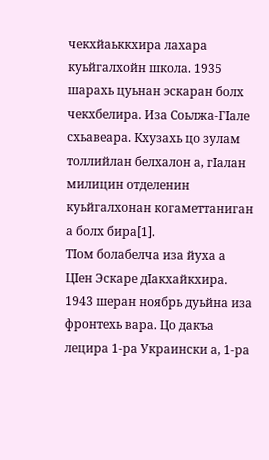чекхйаьккхира лахара куьйгалхойн школа. 1935 шарахь цуьнан эскаран болх чекхбелира. Иза Соьлжа-ГӀале схьавеара. Кхузахь цо зулам толлийлан белхалон а, гӀалан милицин отделенин куьйгалхонан когаметтаниган а болх бира[1].
ТӀом болабелча иза йуха а ЦӀен Эскаре дӀакхайкхира. 1943 шеран ноябрь дуьйна иза фронтехь вара. Цо дакъа лецира 1-ра Украински а, 1-ра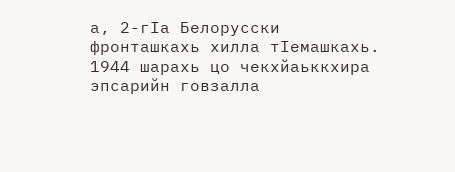а, 2-гӀа Белорусски фронташкахь хилла тӀемашкахь. 1944 шарахь цо чекхйаьккхира эпсарийн говзалла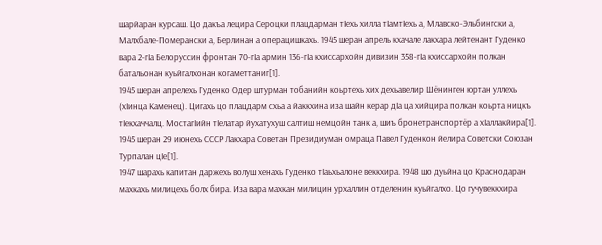шарйаран курсаш. Цо дакъа лецира Сероцки плацдарман тӀехь хилла тӀамтӀехь а, Млавско-Эльбингски а, Малхбале-Померански а, Берлинан а операцишкахь. 1945 шеран апрель кхачале лакхара лейтенант Гуденко вара 2-гӀа Белоруссин фронтан 70-гӀа армин 136-гӀа кхиссархойн дивизин 358-гӀа кхиссархойн полкан батальонан куьйгалхонан когаметтаниг[1].
1945 шеран апрелехь Гуденко Одер штурман тобанийн коьртехь хих дехьавелир Шёнинген юртан уллехь (хӀинца Каменец). Цигахь цо плацдарм схьа а йаккхина иза шайн керар дӀа ца хийцира полкан коьрта ницкъ тӀекхаччалц. МостагӀийн тӀелатар йухатухуш салтиш немцойн танк а, шиъ бронетранспортёр а хӀаллакйира[1].
1945 шеран 29 июнехь СССР Лакхара Советан Президиуман омраца Павел Гуденкон йелира Советски Союзан Турпалан цӀе[1].
1947 шарахь капитан даржехь волуш хенахь Гуденко тӀаьхьалоне веккхира. 1948 шо дуьйна цо Краснодаран махкахь милицехь болх бира. Иза вара махкан милицин урхаллин отделенин куьйгалхо. Цо гучувеккхира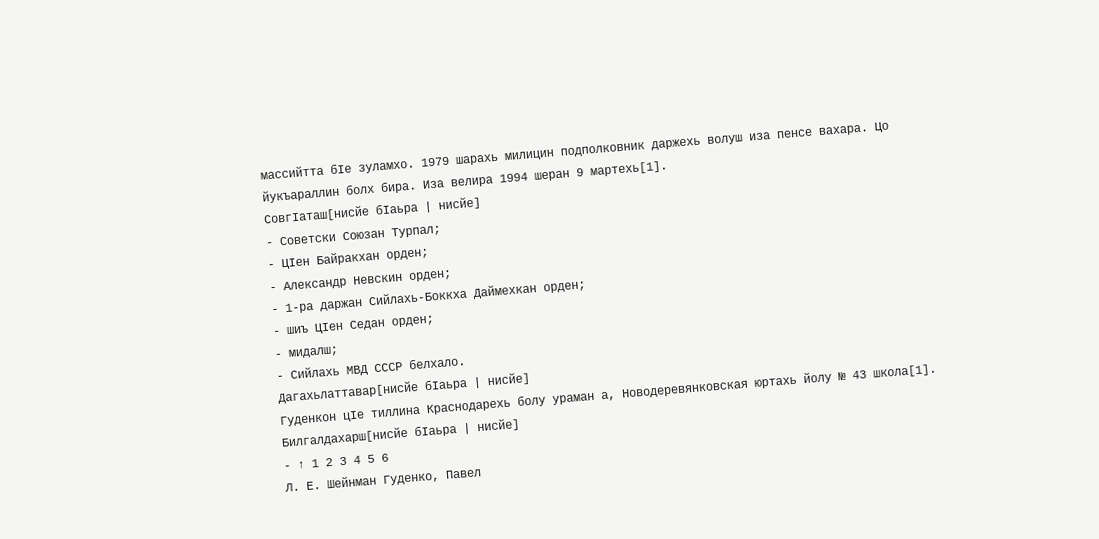массийтта бӀе зуламхо. 1979 шарахь милицин подполковник даржехь волуш иза пенсе вахара. Цо йукъараллин болх бира. Иза велира 1994 шеран 9 мартехь[1].
СовгӀаташ[нисйе бӀаьра | нисйе]
- Советски Союзан Турпал;
- ЦӀен Байракхан орден;
- Александр Невскин орден;
- 1-ра даржан Сийлахь-Боккха Даймехкан орден;
- шиъ ЦӀен Седан орден;
- мидалш;
- Сийлахь МВД СССР белхало.
Дагахьлаттавар[нисйе бӀаьра | нисйе]
Гуденкон цӀе тиллина Краснодарехь болу ураман а, Новодеревянковская юртахь йолу № 43 школа[1].
Билгалдахарш[нисйе бӀаьра | нисйе]
- ↑ 1 2 3 4 5 6
Л. Е. Шейнман Гуденко, Павел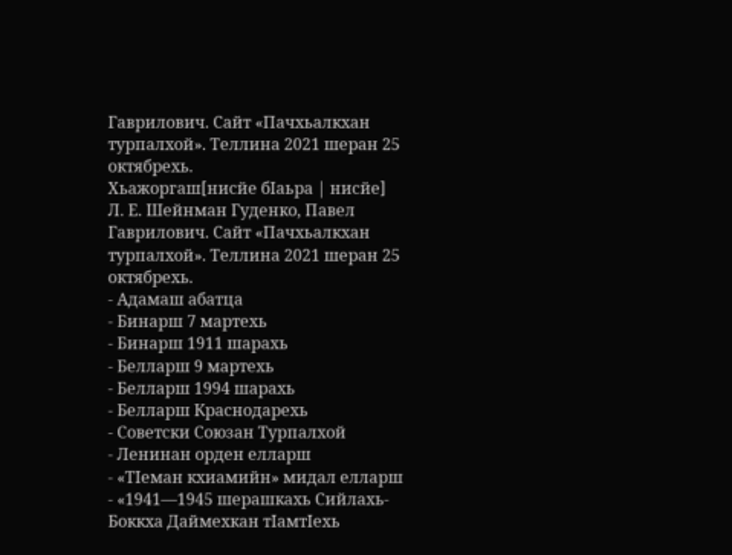Гаврилович. Cайт «Пачхьалкхан турпалхой». Теллина 2021 шеран 25 октябрехь.
Хьажоргаш[нисйе бӀаьра | нисйе]
Л. Е. Шейнман Гуденко, Павел Гаврилович. Cайт «Пачхьалкхан турпалхой». Теллина 2021 шеран 25 октябрехь.
- Адамаш абатца
- Бинарш 7 мартехь
- Бинарш 1911 шарахь
- Белларш 9 мартехь
- Белларш 1994 шарахь
- Белларш Краснодарехь
- Советски Союзан Турпалхой
- Ленинан орден елларш
- «ТӀеман кхиамийн» мидал елларш
- «1941—1945 шерашкахь Сийлахь-Боккха Даймехкан тӀамтӀехь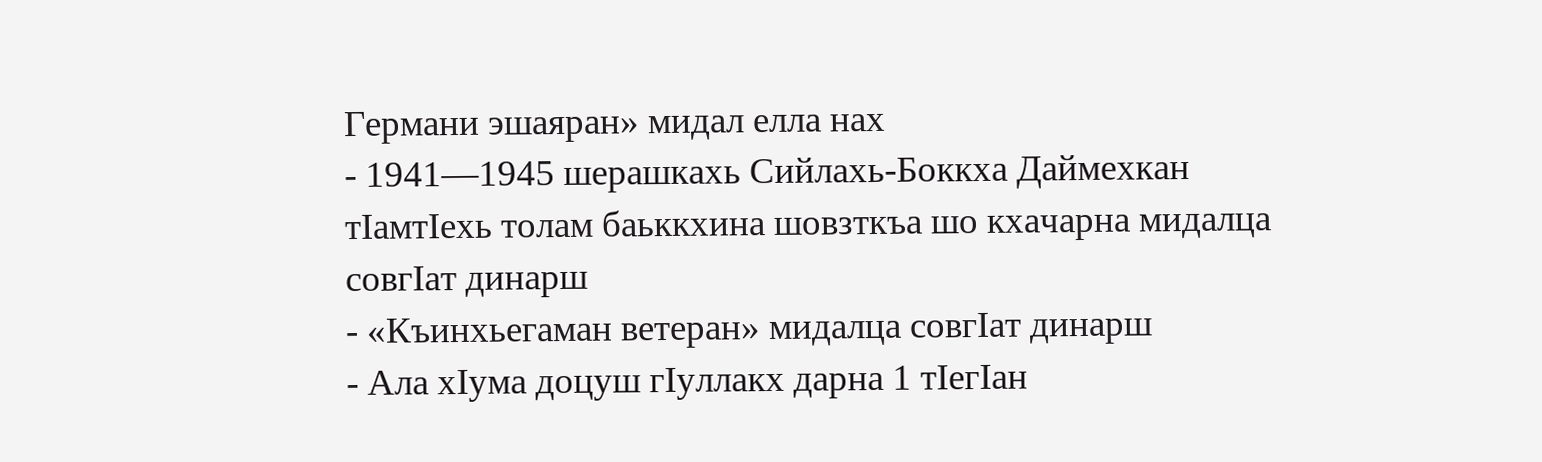Германи эшаяран» мидал елла нах
- 1941—1945 шерашкахь Сийлахь-Боккха Даймехкан тӀамтӀехь толам баьккхина шовзткъа шо кхачарна мидалца совгӀат динарш
- «Къинхьегаман ветеран» мидалца совгӀат динарш
- Ала хӀума доцуш гӀуллакх дарна 1 тӀегӀан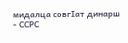мидалца совгӀат динарш
- ССРС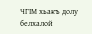ЧГӀМ хьакъ долу белхалой